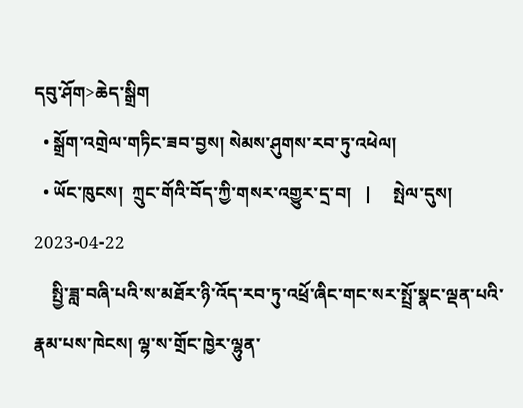དབུ་ཤོག>ཆེད་སྒྲིག
  • སྒྲོག་འགྲེལ་གཏིང་ཟབ་བྱས། སེམས་ཤུགས་རབ་ཏུ་འཕེལ།
  • ཡོང་ཁུངས།  ཀྲུང་གོའི་བོད་ཀྱི་གསར་འགྱུར་དྲ་བ།   |     སྤེལ་དུས།  2023-04-22
    སྤྱི་ཟླ་བཞི་པའི་ས་མཐོར་ཉི་འོད་རབ་ཏུ་འཕྲོ་ཞིང་གང་སར་སྤྲོ་སྣང་ལྡན་པའི་རྣམ་པས་ཁེངས། ལྷ་ས་གྲོང་ཁྱེར་ལྷུན་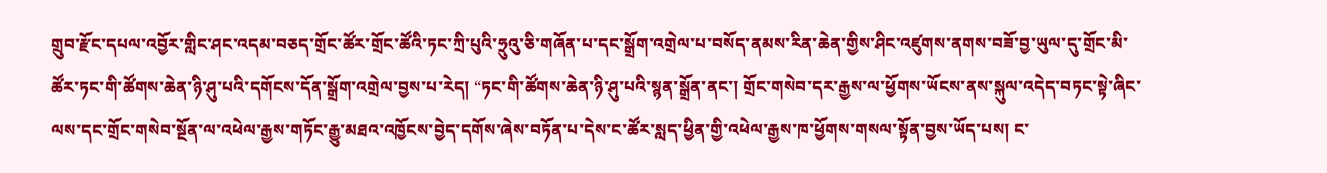གྲུབ་རྫོང་དཔལ་འབྱོར་གླིང་ཤང་འདམ་བཅད་གྲོང་ཚོར་གྲོང་ཚོའི་ཏང་ཀྲི་པུའི་ཧྲུའུ་ཅི་གཞོན་པ་དང་སྒྲོག་འགྲེལ་པ་བསོད་ནམས་རིན་ཆེན་གྱིས་ཤིང་འཛུགས་ནགས་བཟོ་བྱ་ཡུལ་དུ་གྲོང་མི་ཚོར་ཏང་གི་ཚོགས་ཆེན་ཉི་ཤུ་པའི་དགོངས་དོན་སྒྲོག་འགྲེལ་བྱས་པ་རེད། “ཏང་གི་ཚོགས་ཆེན་ཉི་ཤུ་པའི་སྙན་སྒྲོན་ནང་། གྲོང་གསེབ་དར་རྒྱས་ལ་ཕྱོགས་ཡོངས་ནས་སྐུལ་འདེད་བཏང་སྟེ་ཞིང་ལས་དང་གྲོང་གསེབ་སྔོན་ལ་འཕེལ་རྒྱས་གཏོང་རྒྱུ་མཐའ་འཁྱོངས་བྱེད་དགོས་ཞེས་བཏོན་པ་དེས་ང་ཚོར་སླད་ཕྱིན་གྱི་འཕེལ་རྒྱས་ཁ་ཕྱོགས་གསལ་སྟོན་བྱས་ཡོད་པས། ང་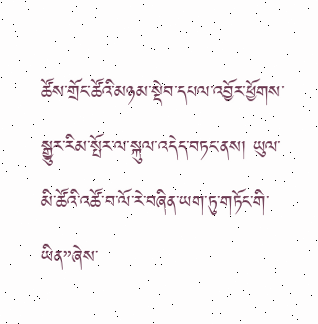ཚོས་གྲོང་ཚོའི་མཉམ་སྡེབ་དཔལ་འབྱོར་ཕྱོགས་སྒྱུར་རིམ་སྤོར་ལ་སྐུལ་འདེད་བཏང་ནས། ཡུལ་མི་ཚོའི་འཚོ་བ་ལོ་རེ་བཞིན་ཡག་ཏུ་གཏོང་གི་ཡིན”ཞེས་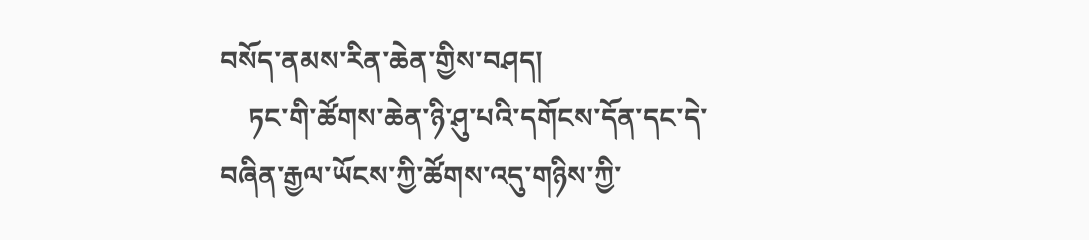བསོད་ནམས་རིན་ཆེན་གྱིས་བཤད།
    ཏང་གི་ཚོགས་ཆེན་ཉི་ཤུ་པའི་དགོངས་དོན་དང་དེ་བཞིན་རྒྱལ་ཡོངས་ཀྱི་ཚོགས་འདུ་གཉིས་ཀྱི་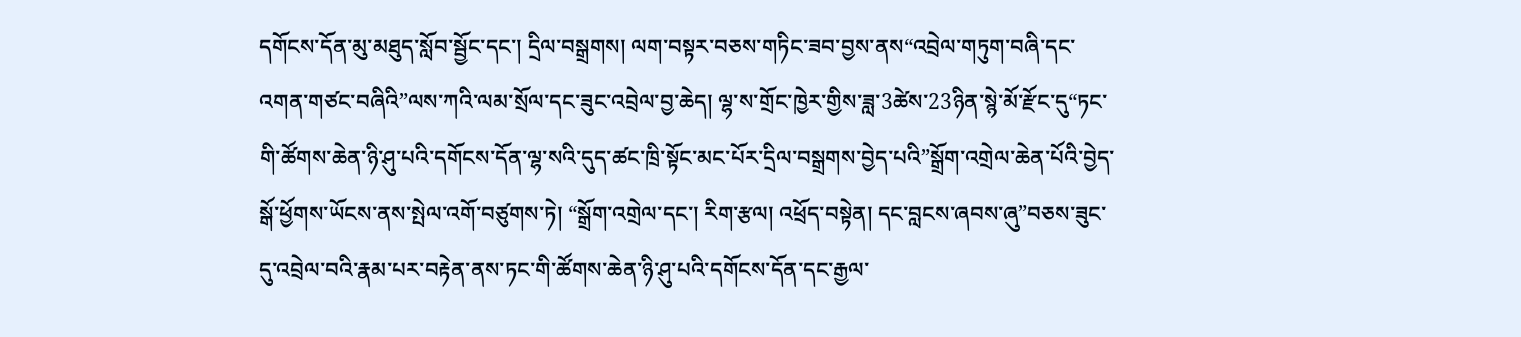དགོངས་དོན་མུ་མཐུད་སློབ་སྦྱོང་དང་། དྲིལ་བསྒྲགས། ལག་བསྟར་བཅས་གཏིང་ཟབ་བྱས་ནས“འབྲེལ་གཏུག་བཞི་དང་འགན་གཙང་བཞིའི”ལས་ཀའི་ལམ་སྲོལ་དང་ཟུང་འབྲེལ་བྱ་ཆེད། ལྷ་ས་གྲོང་ཁྱེར་གྱིས་ཟླ་3ཚེས་23ཉིན་སྙེ་མོ་རྫོང་དུ“ཏང་གི་ཚོགས་ཆེན་ཉི་ཤུ་པའི་དགོངས་དོན་ལྷ་སའི་དུད་ཚང་ཁྲི་སྟོང་མང་པོར་དྲིལ་བསྒྲགས་བྱེད་པའི”སྒྲོག་འགྲེལ་ཆེན་པོའི་བྱེད་སྒོ་ཕྱོགས་ཡོངས་ནས་སྤེལ་འགོ་བཙུགས་ཏེ། “སྒྲོག་འགྲེལ་དང་། རིག་རྩལ། འཕྲོད་བསྟེན། དང་བླངས་ཞབས་ཞུ”བཅས་ཟུང་དུ་འབྲེལ་བའི་རྣམ་པར་བརྟེན་ནས་ཏང་གི་ཚོགས་ཆེན་ཉི་ཤུ་པའི་དགོངས་དོན་དང་རྒྱལ་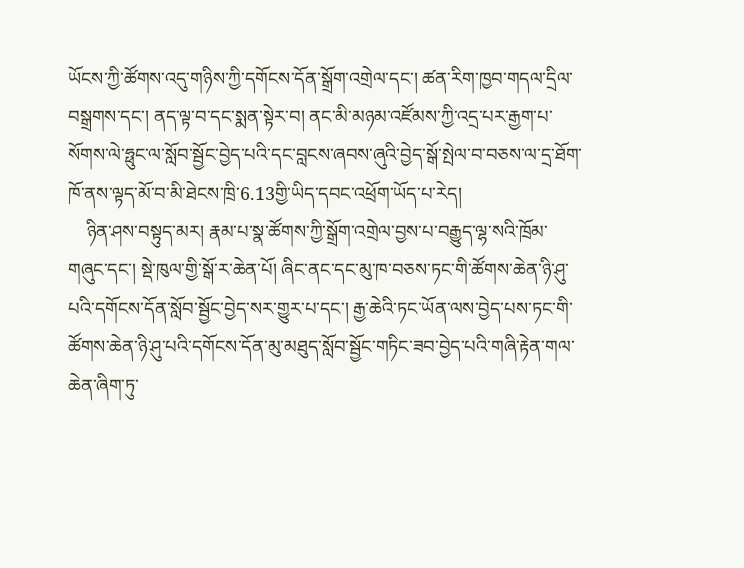ཡོངས་ཀྱི་ཚོགས་འདུ་གཉིས་ཀྱི་དགོངས་དོན་སྒྲོག་འགྲེལ་དང་། ཚན་རིག་ཁྱབ་གདལ་དྲིལ་བསྒྲགས་དང་། ནད་ལྟ་བ་དང་སྨན་སྟེར་བ། ནང་མི་མཉམ་འཛོམས་ཀྱི་འདྲ་པར་རྒྱག་པ་སོགས་ལེ་ཧྥུང་ལ་སློབ་སྦྱོང་བྱེད་པའི་དང་བླངས་ཞབས་ཞུའི་བྱེད་སྒོ་སྤེལ་བ་བཅས་ལ་དྲ་ཐོག་ཁོ་ནས་ལྟད་མོ་བ་མི་ཐེངས་ཁྲི་6.13གྱི་ཡིད་དབང་འཕྲོག་ཡོད་པ་རེད།
    ཉིན་ཤས་བསྟུད་མར། རྣམ་པ་སྣ་ཚོགས་ཀྱི་སྒྲོག་འགྲེལ་བྱས་པ་བརྒྱུད་ལྷ་སའི་ཁྲོམ་གཞུང་དང་། སྡེ་ཁུལ་གྱི་སྒོ་ར་ཆེན་པོ། ཞིང་ནང་དང་མུ་ཁ་བཅས་ཏང་གི་ཚོགས་ཆེན་ཉི་ཤུ་པའི་དགོངས་དོན་སློབ་སྦྱོང་བྱེད་སར་གྱུར་པ་དང་། རྒྱ་ཆེའི་ཏང་ཡོན་ལས་བྱེད་པས་ཏང་གི་ཚོགས་ཆེན་ཉི་ཤུ་པའི་དགོངས་དོན་མུ་མཐུད་སློབ་སྦྱོང་གཏིང་ཟབ་བྱེད་པའི་གཞི་རྟེན་གལ་ཆེན་ཞིག་ཏུ་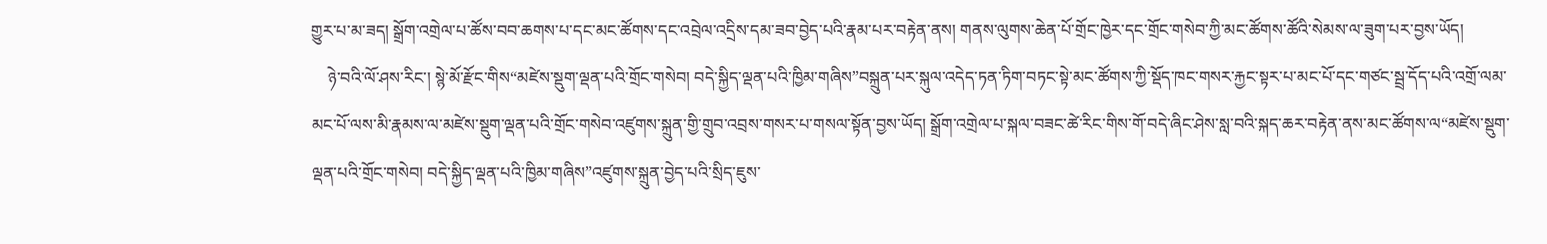གྱུར་པ་མ་ཟད། སྒྲོག་འགྲེལ་པ་ཚོས་བབ་ཆགས་པ་དང་མང་ཚོགས་དང་འབྲེལ་འདྲིས་དམ་ཟབ་བྱེད་པའི་རྣམ་པར་བརྟེན་ནས། གནས་ལུགས་ཆེན་པོ་གྲོང་ཁྱེར་དང་གྲོང་གསེབ་ཀྱི་མང་ཚོགས་ཚོའི་སེམས་ལ་ཟུག་པར་བྱས་ཡོད།
    ཉེ་བའི་ལོ་ཤས་རིང་། སྙེ་མོ་རྫོང་གིས“མཛེས་སྡུག་ལྡན་པའི་གྲོང་གསེབ། བདེ་སྐྱིད་ལྡན་པའི་ཁྱིམ་གཞིས”བསྐྲུན་པར་སྐུལ་འདེད་ཏན་ཏིག་བཏང་སྟེ་མང་ཚོགས་ཀྱི་སྡོད་ཁང་གསར་རྐྱང་སྟར་པ་མང་པོ་དང་གཙང་སྦྲ་དོད་པའི་འགྲོ་ལམ་མང་པོ་ལས་མི་རྣམས་ལ་མཛེས་སྡུག་ལྡན་པའི་གྲོང་གསེབ་འཛུགས་སྐྲུན་གྱི་གྲུབ་འབྲས་གསར་པ་གསལ་སྟོན་བྱས་ཡོད། སྒྲོག་འགྲེལ་པ་སྐལ་བཟང་ཚེ་རིང་གིས་གོ་བདེ་ཞིང་ཤེས་སླ་བའི་སྐད་ཆར་བརྟེན་ནས་མང་ཚོགས་ལ“མཛེས་སྡུག་ལྡན་པའི་གྲོང་གསེབ། བདེ་སྐྱིད་ལྡན་པའི་ཁྱིམ་གཞིས”འཛུགས་སྐྲུན་བྱེད་པའི་སྲིད་ཇུས་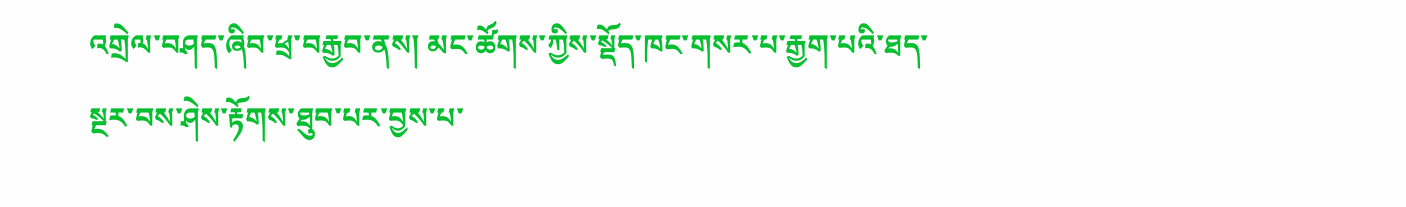འགྲེལ་བཤད་ཞིབ་ཕྲ་བརྒྱབ་ནས། མང་ཚོགས་ཀྱིས་སྡོད་ཁང་གསར་པ་རྒྱག་པའི་ཐད་སྔར་བས་ཤེས་རྟོགས་ཐུབ་པར་བྱས་པ་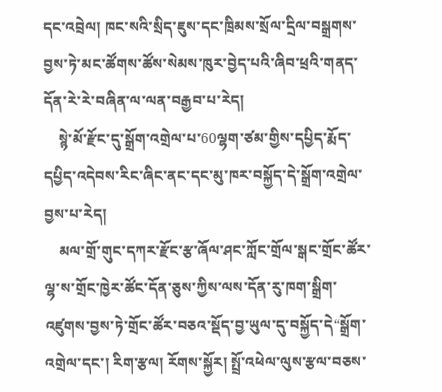དང་འབྲེལ། ཁང་སའི་སྲིད་ཇུས་དང་ཁྲིམས་སྲོལ་དྲིལ་བསྒྲགས་བྱས་ཏེ་མང་ཚོགས་ཚོས་སེམས་ཁུར་བྱེད་པའི་ཞིབ་ཕྲའི་གནད་དོན་རེ་རེ་བཞིན་ལ་ལན་བརྒྱབ་པ་རེད།
    སྙེ་མོ་རྫོང་དུ་སྒྲོག་འགྲེལ་པ་60ལྷག་ཙམ་གྱིས་དཔྱིད་རྨོད་དཔྱིད་འདེབས་རིང་ཞིང་ནང་དང་མུ་ཁར་བསྐྱོད་དེ་སྒྲོག་འགྲེལ་བྱས་པ་རེད།
    མལ་གྲོ་གུང་དཀར་རྫོང་རྩ་ཞོལ་ཤང་ཀློང་གྲོལ་སྒང་གྲོང་ཚོར་ལྷ་ས་གྲོང་ཁྱེར་ཚོང་དོན་ཅུས་ཀྱིས་ལས་དོན་རུ་ཁག་སྒྲིག་འཛུགས་བྱས་ཏེ་གྲོང་ཚོར་བཅའ་སྡོད་བྱ་ཡུལ་དུ་བསྐྱོད་དེ“སྒྲོག་འགྲེལ་དང་། རིག་རྩལ། རོགས་སྐྱོར། སྤྲོ་འཕེལ་ལུས་རྩལ་བཅས་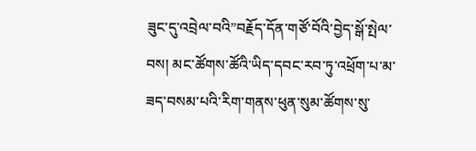ཟུང་དུ་འབྲེལ་བའི”བརྗོད་དོན་གཙོ་བོའི་བྱེད་སྒོ་སྤེལ་བས། མང་ཚོགས་ཚོའི་ཡིད་དབང་རབ་ཏུ་འཕྲོག་པ་མ་ཟད་བསམ་པའི་རིག་གནས་ཕུན་སུམ་ཚོགས་སུ་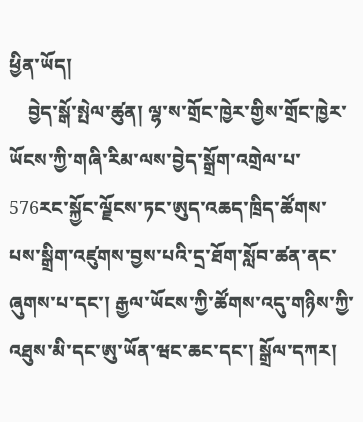ཕྱིན་ཡོད།
    བྱེད་སྒོ་སྤེལ་ཚུན། ལྷ་ས་གྲོང་ཁྱེར་གྱིས་གྲོང་ཁྱེར་ཡོངས་ཀྱི་གཞི་རིམ་ལས་བྱེད་སྒྲོག་འགྲེལ་པ་576རང་སྐྱོང་ལྗོངས་ཏང་ཨུད་འཆད་ཁྲིད་ཚོགས་པས་སྒྲིག་འཛུགས་བྱས་པའི་དྲ་ཐོག་སློབ་ཚན་ནང་ཞུགས་པ་དང་། རྒྱལ་ཡོངས་ཀྱི་ཚོགས་འདུ་གཉིས་ཀྱི་འཐུས་མི་དང་ཨུ་ཡོན་ཝང་ཆང་དང་། སྒྲོལ་དཀར།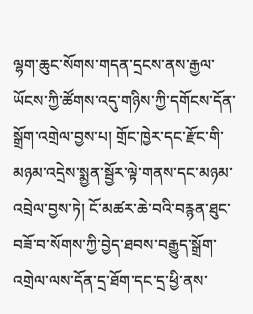ལྷག་ཆུང་སོགས་གདན་དྲངས་ནས་རྒྱལ་ཡོངས་ཀྱི་ཚོགས་འདུ་གཉིས་ཀྱི་དགོངས་དོན་སྒྲོག་འགྲེལ་བྱས་པ། གྲོང་ཁྱེར་དང་རྫོང་གི་མཉམ་འདྲེས་སྨྱན་སྦྱོར་ལྟེ་གནས་དང་མཉམ་འབྲེལ་བྱས་ཏེ། ངོ་མཚར་ཆེ་བའི་བརྙན་ཐུང་བཟོ་བ་སོགས་ཀྱི་བྱེད་ཐབས་བརྒྱུད་སྒྲོག་འགྲེལ་ལས་དོན་དྲ་ཐོག་དང་དྲ་ཕྱི་ནས་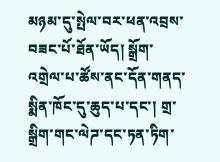མཉམ་དུ་སྤེལ་བར་ཕན་འབྲས་བཟང་པོ་ཐོན་ཡོད། སྒྲོག་འགྲེལ་པ་ཚོས་ནང་དོན་གནད་སྨིན་ཁོང་དུ་ཆུད་པ་དང་། གྲ་སྒྲིག་གང་ལེཌ་དང་ཏན་ཏིག་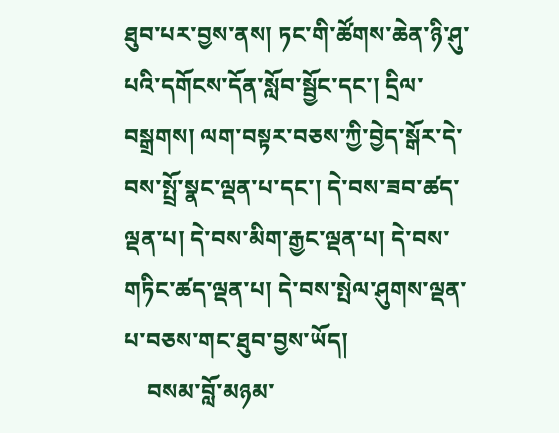ཐུབ་པར་བྱས་ནས། ཏང་གི་ཚོགས་ཆེན་ཉི་ཤུ་པའི་དགོངས་དོན་སློབ་སྦྱོང་དང་། དྲིལ་བསྒྲགས། ལག་བསྟར་བཅས་ཀྱི་བྱེད་སྒོར་དེ་བས་སྤྲོ་སྣང་ལྡན་པ་དང་། དེ་བས་ཟབ་ཚད་ལྡན་པ། དེ་བས་མིག་རྒྱང་ལྡན་པ། དེ་བས་གཏིང་ཚད་ལྡན་པ། དེ་བས་སྤེལ་ཤུགས་ལྡན་པ་བཅས་གང་ཐུབ་བྱས་ཡོད།
    བསམ་བློ་མཉམ་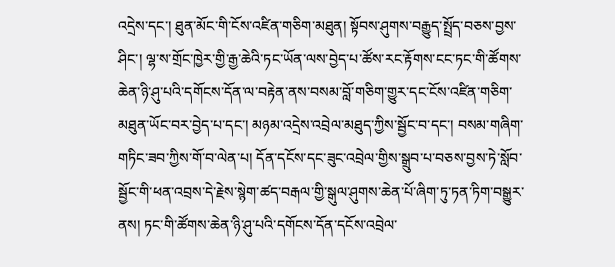འདྲེས་དང་། ཐུན་མོང་གི་ངོས་འཛིན་གཅིག་མཐུན། སྟོབས་ཤུགས་བརྒྱུད་སྤྲོད་བཅས་བྱས་ཤིང་། ལྷ་ས་གྲོང་ཁྱེར་གྱི་རྒྱ་ཆེའི་ཏང་ཡོན་ལས་བྱེད་པ་ཚོས་རང་རྟོགས་ངང་ཏང་གི་ཚོགས་ཆེན་ཉི་ཤུ་པའི་དགོངས་དོན་ལ་བརྟེན་ནས་བསམ་བློ་གཅིག་གྱུར་དང་ངོས་འཛིན་གཅིག་མཐུན་ཡོང་བར་བྱེད་པ་དང་། མཉམ་འདྲེས་འབྲེལ་མཐུད་ཀྱིས་སྦྱོང་བ་དང་། བསམ་གཞིག་གཏིང་ཟབ་ཀྱིས་གོ་བ་ལེན་པ། དོན་དངོས་དང་ཟུང་འབྲེལ་གྱིས་སྒྲུབ་པ་བཅས་བྱས་ཏེ་སློབ་སྦྱོང་གི་ཕན་འབྲས་དེ་རྗེས་སྙེག་ཚད་བརྒལ་གྱི་སྒུལ་ཤུགས་ཆེན་པོ་ཞིག་ཏུ་ཏན་ཏིག་བསྒྱུར་ནས། ཏང་གི་ཚོགས་ཆེན་ཉི་ཤུ་པའི་དགོངས་དོན་དངོས་འབྲེལ་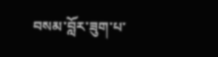བསམ་བློར་ཟུག་པ་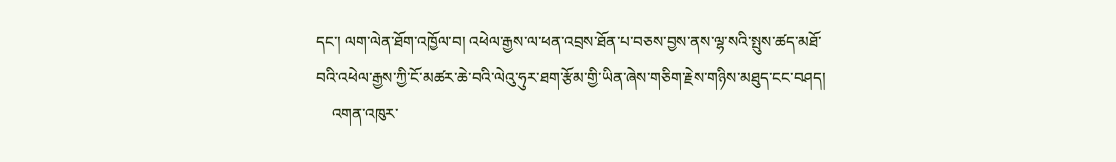དང་། ལག་ལེན་ཐོག་འཁྱོལ་བ། འཕེལ་རྒྱས་ལ་ཕན་འབྲས་ཐོན་པ་བཅས་བྱས་ནས་ལྷ་སའི་སྤུས་ཚད་མཐོ་བའི་འཕེལ་རྒྱས་ཀྱི་ངོ་མཚར་ཆེ་བའི་ལེའུ་ཧུར་ཐག་རྩོམ་གྱི་ཡིན་ཞེས་གཅིག་རྗེས་གཉིས་མཐུད་ངང་བཤད།
    འགན་འཁུར་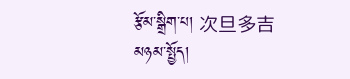རྩོམ་སྒྲིག་པ། 次旦多吉
མཉམ་སྤྱོད།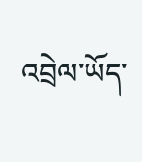འབྲེལ་ཡོད་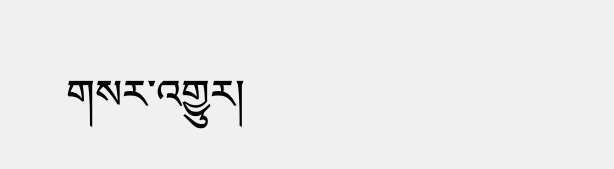གསར་འགྱུར།